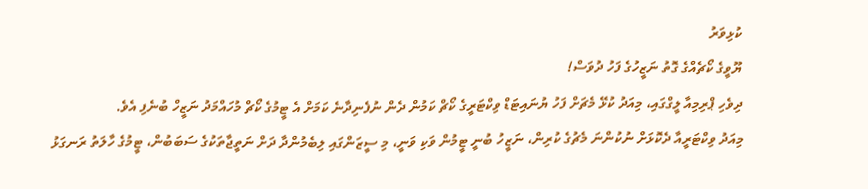ކުޅިވަރު
ޔޫވީގެ ކޯޗެއްގެ ގޮތު ނަޒީހުގެ ފަހު ދުވަސް!
ދިވެހި ޕްރިމިއާ ލީގްގައި، މިއަދު ކުޅޭ މެޗަށް ފަހު ޔުނައިޓަޑް ވިކްޓަރީގެ ކޯޗް ކަމުން ދެން ނުފެނިދާނެ ކަމަށް އެ ޓީމުގެ ކޯޗް މުހައްމަދު ނަޒީހް ބުނެފި އެވެ.
މިއަދު ވިކްޓަރީއާ ދެކޮޅަށް ނުކުންނަ މެޗުގެ ކުރިން، ނަޒީހު ބުނީ ޓީމުން ވަކި ވަނީ، މި ސީޒަންގައި ލިބެމުންދާ ދަށް ނަތީޖާތަކުގެ ސަބަބުން، ޓީމުގެ ހާލަތު ރަނގަޅު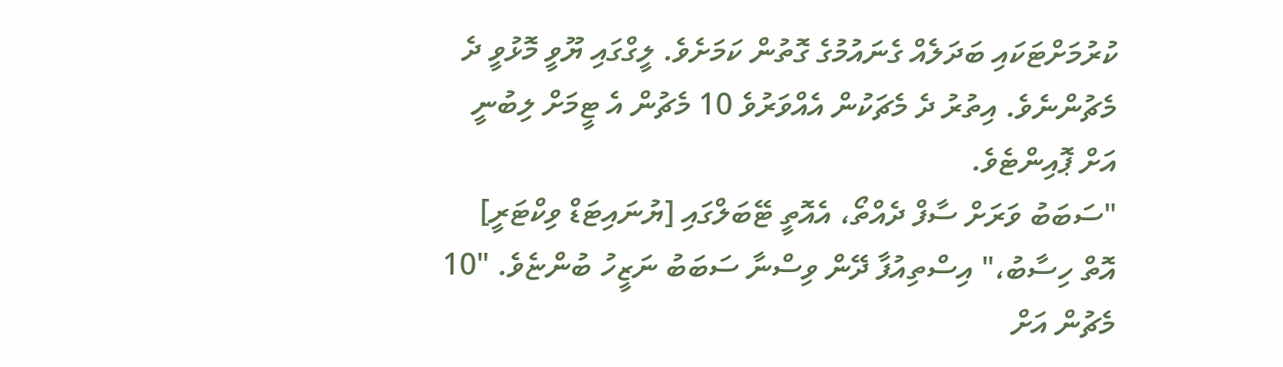ކުރުމަށްޓަކައި ބަދަލެއް ގެނައުމުގެ ގޮތުން ކަމަށެވެ. ލީގްގައި ޔޫވީ މޮޅުވީ ދެ މެޗުންނެވެ. އިތުރު ދެ މެޗަކުން އެއްވަރުވެ 10 މެޗުން އެ ޓީމަށް ލިބުނީ އަށް ޕޮއިންޓެވެ.
"ސަބަބު ވަރަށް ސާފް ދެއްތޯ، އެއޮތީ ޓޭބަލްގައި [ޔުނައިޓަޑް ވިކްޓަރީ] އޮތް ހިސާބު،" އިސްތިއުފާ ދޭން ވިސްނާ ސަބަބު ނަޒީހު ބުންޏެވެ. "10 މެޗުން އަށް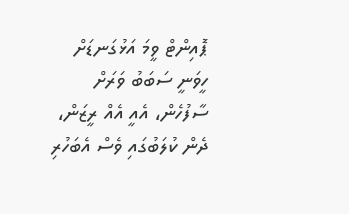ޕޮއިންޓް ވީމަ އަޅުގަނޑަށް ހީވަނީ ސަބަބު ވަރަށް ސާފުހެން، އެއީ އެއް ރީޒަން، ދެން ކުލަބުގައި ވެސް އެބަހުރި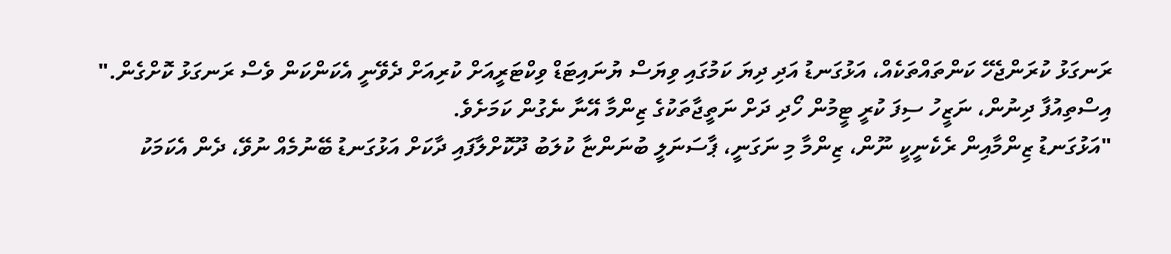ރަނގަޅު ކުރަންޖެހޭ ކަންތައްތަކެއް، އަޅުގަނޑު އަދި ދިޔަ ކަމުގައި ވިޔަސް ޔުނައިޓަޑް ވިކްޓަރީއަށް ކުރިއަށް ދެވޭނީ އެކަންކަން ވެސް ރަނގަޅު ކޮށްގެން."
އިސްތިއުފާ ދިނުން، ނަޒީހު ސިފަ ކުރީ ޓީމުން ހޯދި ދަށް ނަތީޖާތަކުގެ ޒިންމާ އޭނާ ނެގުން ކަމަށެވެ.
"އަޅުގަނޑު ޒިންމާއިން ރެކެނީކީ ނޫން، ޒިންމާ މި ނަގަނީ، ޕާސަނަލީ ބުނަންޏާ ކުލަބު ދޫކޮށްލާފައި ދާކަށް އަޅުގަނޑު ބޭނުމެއް ނުވޭ، ދެން އެކަމަކު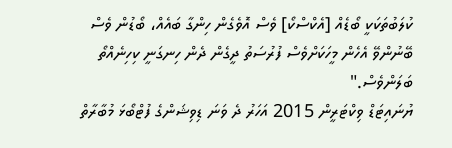ކުލަބުތަކަކީ ބޯޑެއް [އެކްސްކޯ] ވެސް އޮވެގެން ހިންގާ ބައެއް، ބޯޑުން ވެސް ބޭނުންވޭ އެހެން މީހަކަށްވެސް ފުރުސަތު ދީގެން ދެން ހިނގަނީ ކިހިނެއްތޯ ބަލަންވެސް."
ޔުނައިޓަޑް ވިކްޓަރީން 2015 އަހަރު ދެ ވަނަ ޑިވިޝަންގެ ފުޓްބޯޅަ މުބާރާތް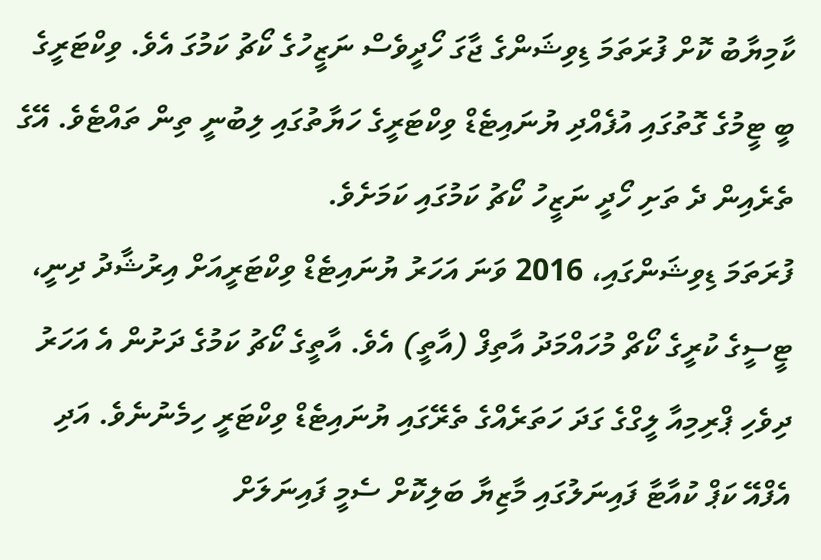ކާމިޔާބު ކޮށް ފުރަތަމަ ޑިވިޝަންގެ ޖާގަ ހޯދީވެސް ނަޒީހުގެ ކޯޗު ކަމުގަ އެވެ. ވިކްޓަރީގެ ބީ ޓީމުގެ ގޮތުގައި އުފެއްދި ޔުނައިޓެޑް ވިކްޓަރީގެ ހަޔާތުގައި ލިބުނީ ތިން ތައްޓެވެ. އޭގެ ތެރެއިން ދެ ތަށި ހޯދީ ނަޒީހު ކޯޗު ކަމުގައި ކަމަށެވެ.
ފުރަތަމަ ޑިވިޝަންގައި، 2016 ވަނަ އަހަރު ޔުނައިޓެޑް ވިކްޓަރީއަށް އިރުޝާދު ދިނީ، ޓީސީގެ ކުރީގެ ކޯޗް މުހައްމަދު އާތިފް (އާތީ) އެވެ. އާތީގެ ކޯޗު ކަމުގެ ދަށުން އެ އަހަރު ދިވެހި ޕްރިމިއާ ލީގްގެ ގަދަ ހަތަރެއްގެ ތެރޭގައި ޔުނައިޓެޑް ވިކްޓަރީ ހިމެނުނެވެ. އަދި އެފްއޭ ކަޕް ކުއާޓާ ފައިނަލުގައި މާޒިޔާ ބަލިކޮށް ސެމީ ފައިނަލަށް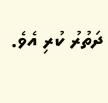ދަތުރު ކުރި އެވެ.